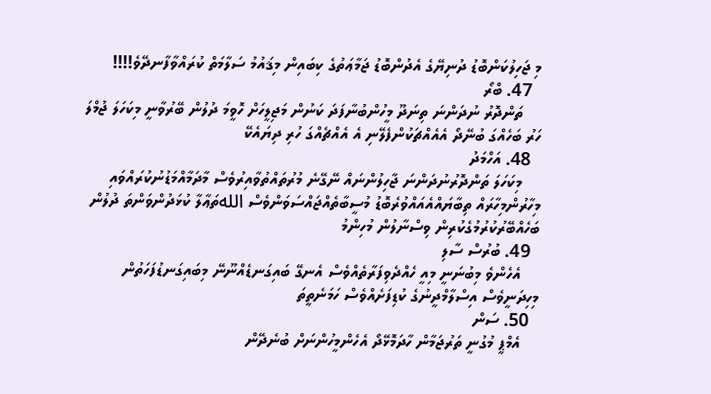މި ޖަހިލުކަންބޮޑު ދުނިޔޭގެ އެދުންބޮޑު ޖަމާޢަތުގެ ކިބައިން މިޤައުމު ސަލާމަތް ކުރައްވާފާނދޭވެ!!!!
  47. ބްރޯ
    ތަންދޮރު ނުދަންނަ ތިނަދޫ މީހުންބުނާފަދަ ކަނުން މަޖިލީހަށް ހޮވީމަ ދުލުން ބޭރުވާނީ މިކަހަލަ ޖުމްލަ ހަރު ބަހެއްގަ ބުނޭދޯ އެއެއްޗަކުންފެލޭނި އެ އެއްޗެއްގަ ހުރި ދިޔައެކޭ
  48. އަހްމަދު
    މިކަހަލަ ތަންދޮރުނުދަންނަ ޖާހިލުންނައް ނޭގޭނެ މުރުތައްތުވާއިރުވެސް މާދަމާއްމަޑުނުކުރައްވައި މިހާރުންމިހާރައް ތިބާޔައްއެއައްވުރެބޮޑު މުސީބާތެއްޖައްސަވަންވެސް اللهތަޢާލާ ކުޅަދުންވަންތަ ދުލުން ބަހެއްބޭރުކުރުމުގެކުރިން ވިސްނާލުން މުހިންމު
  49. ބުރުސް ސާލި
    އެހެންވެ މިބުނަނީ މިއީ ހެއްދެވިފަރާތެއްވެސް އެނގޭ ބައިގަނޑެއްނޫނޭ މިބައިގަނޑުފަހަތުން މިހިދަނީވެސް އިސްލާމްދީނުގެ ކުޑިފަށެއްވެސް ހަމަނެތީތަ
  50. ސަން
    އެމްޕީ މުގުނީ ތަރުޖަމާން ހާދަމޮޅޭދޯ އެހެންމީހުންނަށް ބުނެދޭން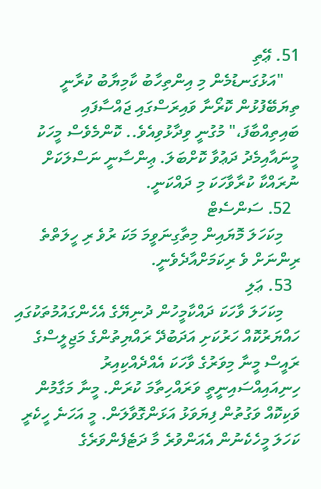51. ޢޭތި
    "އަޅުގަނޑުމެން މި އިންތިހާބު ކާމިޔާބު ކުރާނީ ތިޔަބޭފުޅުން ކޮރޯނާ ވައިރަސްގައި ޖައްސާފައި ބައިތިއްބާފަ،" މުގުނީ ވިދާޅުވިއެވެ.. ކޮންމެވެސް މީހަކު މީނައާއިމެދު ދަޢުވާ ކޮށްބަލަ. ޢިންސާނީ ނަސްލަކަށް ނުރައްކާ ކުރާވާހަކަ މި ދައްކަނީ.
  52. ސަންސެޓް
    މިކަހަލަ މޮޔައިން މިތާގިނަވީމަ މަކަ ރުވެ ރި ހީލަތްތެ ރިންނަށް ވެ ރިކަމަށްއާދެވެނީ.
  53. ޢަލި
    މިކަހަލަ ވާހަކަ ދައްކާމީހުން ދުނިޔޭގެ އެހެންގައުމުތަކުގައި ހައްޔަރުކޮއް ހަރުކަށި އަދަބުދޭ ރައްޔިތުންގެ މަޖިލީސްގެ ރައީސް މީނާ މިވަރުގެ ވާހަކަ އެއްދެއްކިއިރު ހިނިއައިއްސައިނީތީ ވަރައްހިތާމަ ކުރަން. މީނާ މަގާމުން ވަކިކޮއް ވަގުތުން ފިޔަވަޅު އަޅަންގޮވާލަން. މީ އަހަނެ ހީކެރީ ކަހަލަ މީހެކެނުން އެއަންވުރެ މާ ދަޓެފެންވަރެގެ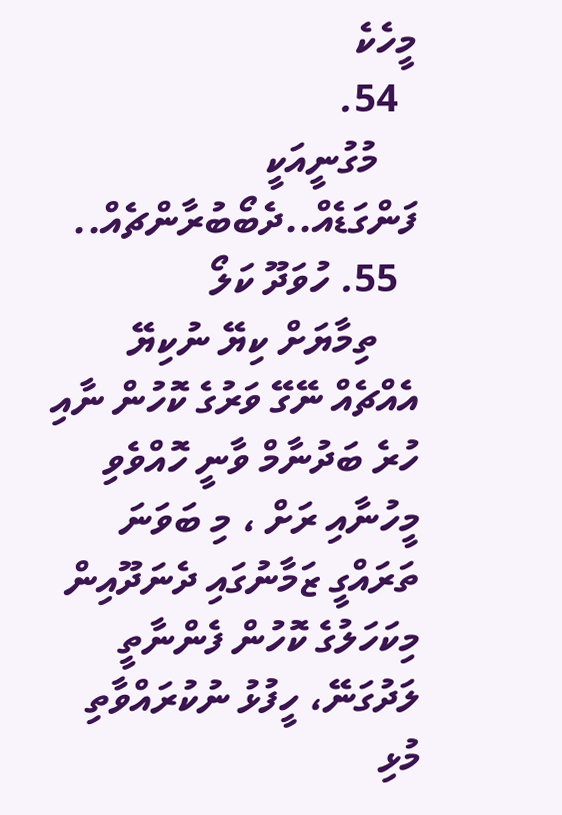މީހެކެ
  54.
    މުގުނީއަކީ ފަންގަޑެއް..ދެބޯބުރާންޗެއް..
  55. ހުވަދޫ ކަލޯ
    ތިމާޔަށް ކިޔޭ ނުކިޔޭ އެއްޗެއް ނޭގޭ ވަރުގެ ކޮހުން ނާއި ހުރެ ބަދުނާމް ވާނީ ހޮއްވެވި މީހުނާއި ރަށް ، މި ބަވަނަ ތަރައްގީ ޒަމާނުގައި ދެނަދޫއިން މިކަހަލުގެ ކޮހުން ފެންނާތީ ލަދުގަނޭ، ހީފުޅު ނުކުރައްވާތި މުޅި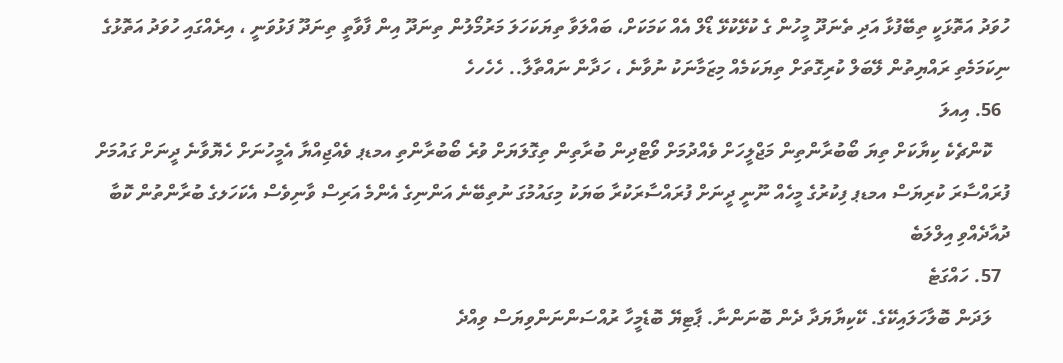ހުވަދު އަތޮޅަކީ ތިބޭފުޅާ އަދި ތެނަދޫ މީހުން ގެ ކުޅޭކުޅޭ ޑޯލް އެއް ކަމަކަށް، ބައްލަވާ ތިޔަކަހަލަ މަރުމޯލުން ތިނަދޫ އިން ފާވާތީ ތިނަދޫ ފަޅުވަނީ ، އިރެއްގައި ހުވަދު އަތޮޅުގެ ނިކަމަމެތި ރައްޔިތުން ލޭބަލް ކުރިގޮތަށް ތިޔަކަމެއް މިޒަމާނަކު ނުވާނެ ، ހަދާން ނައްތާލާ.. ހެހެހހެ
  56. އިއލަ
    ކޮންޗެކެ ކިޔާކަށް ތިޔަ ބޯބުރާންތިން މަޖްލީހަށް ވެއްދުމަށް ވޯޓްދިން ބުރާތިން ތިގޮލަޔަށް ވުރެ ބޯބުރާންތި އމޑޕ ވެއްޖިއްޔާ އެމީހުނަށް ހެޔޮވާނެ ދީނަށް ގައުމަށް ފުރައްސާރަ ކުރިޔަސް އމޑޕ ފިކުރުގެ މީހެއް ނޫނީ ދީނަށް ފުރައްސާރަކުރާ ބަޔަކު މިގައުމުގަ ނުތިބޭނެ އަންނިގެ އެންމެ އަރިސް ވާނިވެސް އެކަހަލގެ ބުރާންތުން ކޮބާ ދުއާދެއްވި އިލްލަބެ
  57. ހައްގަޓެ
    ލަދަން ބޮލާހަލައިކޭގެ. ކޭކިޔާޔަދާ ދެން ބޮނަންނާ. ޕާޓިޔޭ ބޮޑެމީހާ ރުއްސަންނަންވިޔަސް ވިއްދެ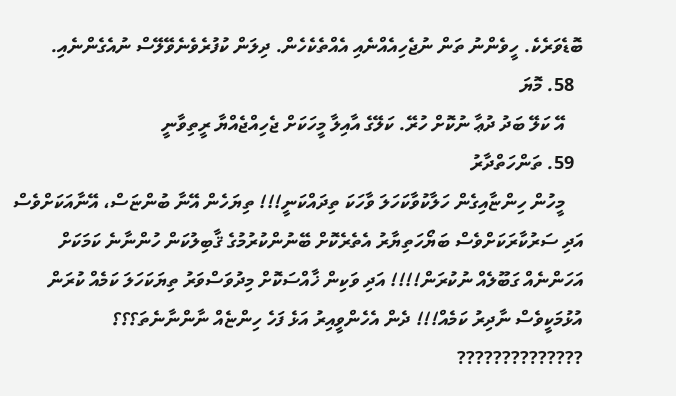ބޮޑެވަރެކެ. ހީވެންނު ތަން ނުޖެހިއެއްނެއި އެއްތެކެހެން. ދިލަން ކުފުރެވެނެވޭލޭސް ނުއެގެންނެއި.
  58. މޮޔަ
    އޭ ކަލޭ ބަދު ދުޢާ ނުކޮށް ހުރޭ. ކަލޭގެ އާއިލާ މީހަކަށް ޖެހިއްޖެއްޔާ ރީތިވާނީ
  59. ތަންހަތްދާރު
    މީހުން ހިންޏާއިގެން ހަލާކުވާކަހަލަ ވާހަކަ ތިދައްކަނީ!!! ތިޔަހެން އޭނާ ބުންޏަސް، އޭނާއަކަށްވެސް އަދި ސަރުކާރަކަށްވެސް ބަޔޯހަތިޔާރު އެތެރެކޮށް ބޭނުންކުރުމުގެ ޤާބިލުކަން ހުންނާނެ ކަމަކަށް އަހަންނެއް ގަބޫލެއް ނުކުރަން!!!! އަދި ވަކިން ޚާއްސަކޮށް މިދުވަސްވަރު ތިޔަކަހަލަ ކަމެއް ކުރަން އުޅުމަކީވެސް ނާދިރު ކަމެއް!!! ދެން އެހެންވީއިރު އަޅެ ފަހެ ހިންޏެއް ނާންނާނެތަ؟؟؟ ??????????????